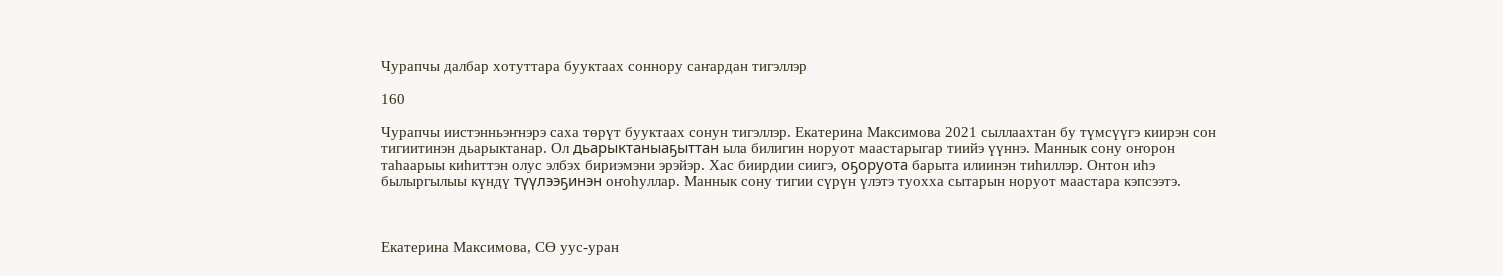Чурапчы далбар хотуттара бууктаах соннору саҥардан тигэллэр

160

Чурапчы иистэнньэҥнэрэ саха төрүт бууктаах сонун тигэллэр. Екатерина Максимова 2021 сыллаахтан бу түмсүүгэ киирэн сон тигиитинэн дьарыктанар. Ол дьарыктаныаҕыттан ыла билигин норуот маастарыгар тиийэ үүннэ. Маннык сону оҥорон таһаарыы киһиттэн олус элбэх бириэмэни эрэйэр. Хас биирдии сиигэ, оҕоруота барыта илиинэн тиһиллэр. Онтон иһэ былыргылыы күндү түүлээҕинэн оҥоһуллар. Маннык сону тигии сүрүн үлэтэ туохха сытарын норуот маастара кэпсээтэ.



Екатерина Максимова, СӨ уус-уран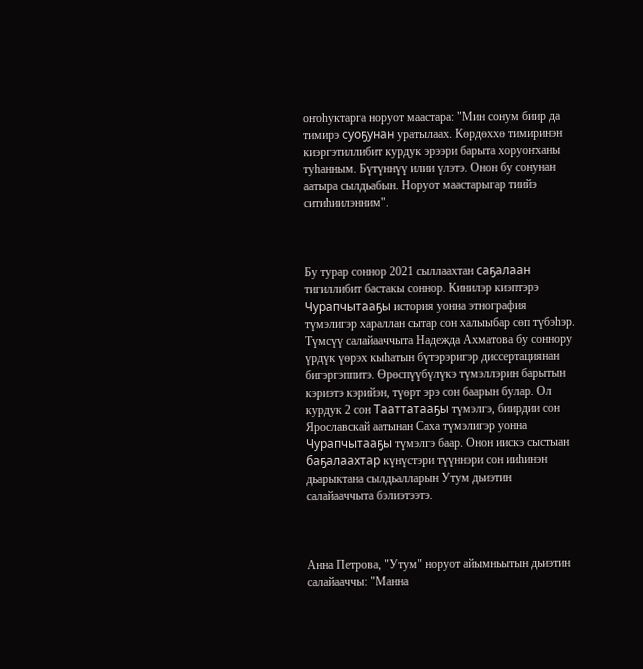оҥоһуктарга норуот маастара: "Мин сонум биир да тимирэ суоҕунан уратылаах. Көрдөххө тимиринэн киэргэтиллибит курдук эрээри барыта хоруоҥханы туһанным. Бүтүннүү илии үлэтэ. Онон бу сонунан аатыра сылдьабын. Норуот маастарыгар тиийэ ситиһиилэнним".



Бу турар соннор 2021 сыллаахтан саҕалаан тигиллибит бастакы соннор. Кинилэр киэптэрэ Чурапчытааҕы история уонна этнография түмэлигэр хараллан сытар сон халыыбар сөп түбэһэр. Түмсүү салайааччыта Надежда Ахматова бу соннору үрдүк үөрэх кыһатын бүтэрэригэр диссертациянан бигэргэппитэ. Өрөспүүбүлүкэ түмэллэрин барытын кэриэтэ кэрийэн, түөрт эрэ сон баарын булар. Ол курдук 2 сон Тааттатааҕы түмэлгэ, биирдии сон Ярославскай аатынан Саха түмэлигэр уонна Чурапчытааҕы түмэлгэ баар. Онон иискэ сыстыан баҕалаахтар күнүстэри түүннэри сон ииһинэн дьарыктана сылдьалларын Утум дьиэтин салайааччыта бэлиэтээтэ.



Анна Петрова, "Утум" норуот айымньытын дьиэтин салайааччы: "Манна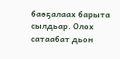баөҕалаах барыта сылдьар. Олох сатаабат дьон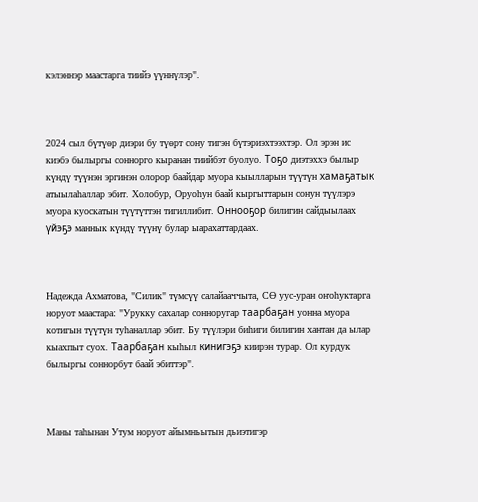кэлэннэр маастарга тиийэ үүннүлэр".



2024 сыл бүтүөр диэри бу түөрт сону тигэн бүтэриэхтээхтэр. Ол эрэн ис киэбэ былыргы соннорго кыранан тиийбэт буолуо. Тоҕо диэтэххэ былыр күндү түүнэн эргинэн олорор баайдар муора кыылларын түүтүн хамаҕатык атыылаһаллар эбит. Холобур, Оруоһун баай кыргыттарын сонун түүлэрэ муора куоскатын түүтүттэн тигиллибит. Оннооҕор билигин сайдыылаах үйэҕэ маннык күндү түүнү булар ыарахаттардаах.



Надежда Ахматова, "Силик" түмсүү салайааччыта, СӨ уус-уран оҥоһуктарга норуот маастара: "Урукку сахалар сонноругар таарбаҕан уонна муора котигын түүтүн туһаналлар эбит. Бу түүлэри биһиги билигин хантан да ылар кыахпыт суох. Таарбаҕан кыһыл кинигэҕэ киирэн турар. Ол курдук былыргы соннорбут баай эбиттэр".



Маны таһынан Утум норуот айымньытын дьиэтигэр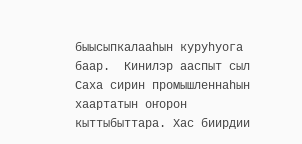быысыпкалааһын куруһуога баар.  Кинилэр ааспыт сыл Саха сирин промышленнаһын хаартатын оҥорон кыттыбыттара. Хас биирдии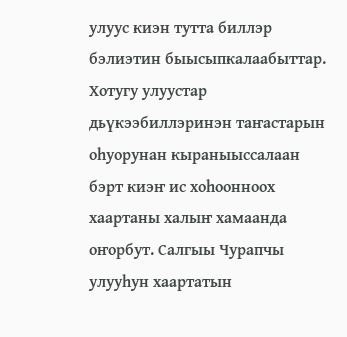улуус киэн тутта биллэр бэлиэтин быысыпкалаабыттар. Хотугу улуустар дьүкээбиллэринэн таҥастарын оһуорунан кыраныыссалаан бэрт киэҥ ис хоһоонноох хаартаны халыҥ хамаанда оҥорбут. Салгыы Чурапчы улууһун хаартатын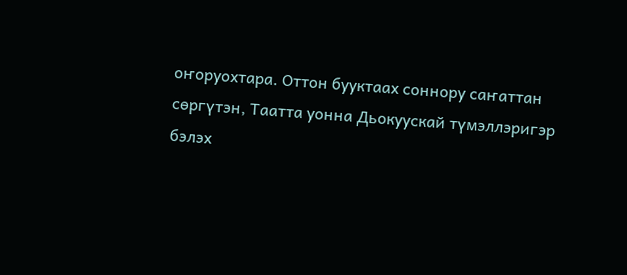оҥоруохтара. Оттон бууктаах соннору саҥаттан сөргүтэн, Таатта уонна Дьокуускай түмэллэригэр бэлэх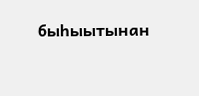быһыытынан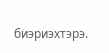биэриэхтэрэ.